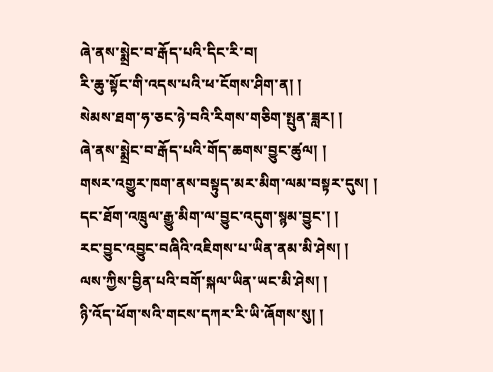ཞེ་ནས་སྨྲེང་བ་རྒོད་པའི་དིང་རི་བ།
རི་ཆུ་སྟོང་གི་འདས་པའི་ཕ་ངོགས་ཤིག་ན། །
སེམས་ཐག་ཧ་ཅང་ཉེ་བའི་རིགས་གཅིག་སྤུན་ཟླར། །
ཞེ་ནས་སྨྲེང་བ་རྒོད་པའི་གོད་ཆགས་བྱུང་ཚུལ། །
གསར་འགྱུར་ཁག་ནས་བསྟུད་མར་མིག་ལམ་བསྟར་དུས། །
དང་ཐོག་འཁྲུལ་རྒྱུ་མིག་ལ་བྱུང་འདུག་སྙམ་བྱུང་། །
རང་བྱུང་འབྱུང་བཞིའི་འཇིགས་པ་ཡིན་ནམ་མི་ཤེས། །
ལས་ཀྱིས་བྱིན་པའི་བགོ་སྐལ་ཡིན་ཡང་མི་ཤེས། །
ཉི་འོད་ཕོག་སའི་གངས་དཀར་རི་ཡི་ཞོགས་སུ། །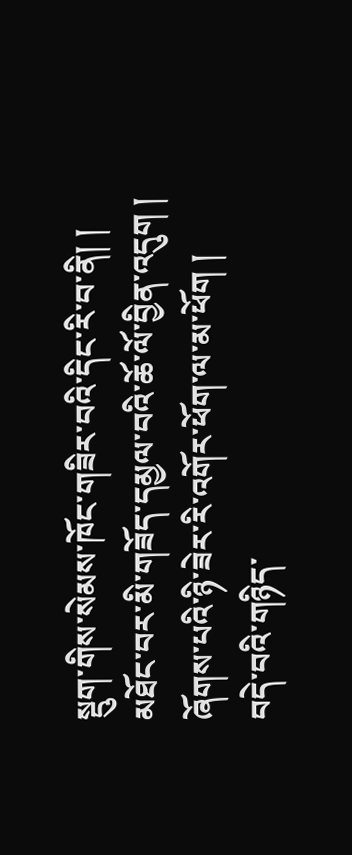སྡུག་གིས་སེམས་ཁོང་གཟིར་བའི་དིང་རི་བ་ནི། །
མཐོང་བར་མི་གཟོད་དམྱལ་བའི་ཆོ་ལོ་བྱིན་འདུག །
ཞོགས་པའི་ཉི་ཟེར་རི་འགོར་ཕོག་ལ་མ་ཕོག །
བདེ་བའི་གཉིད་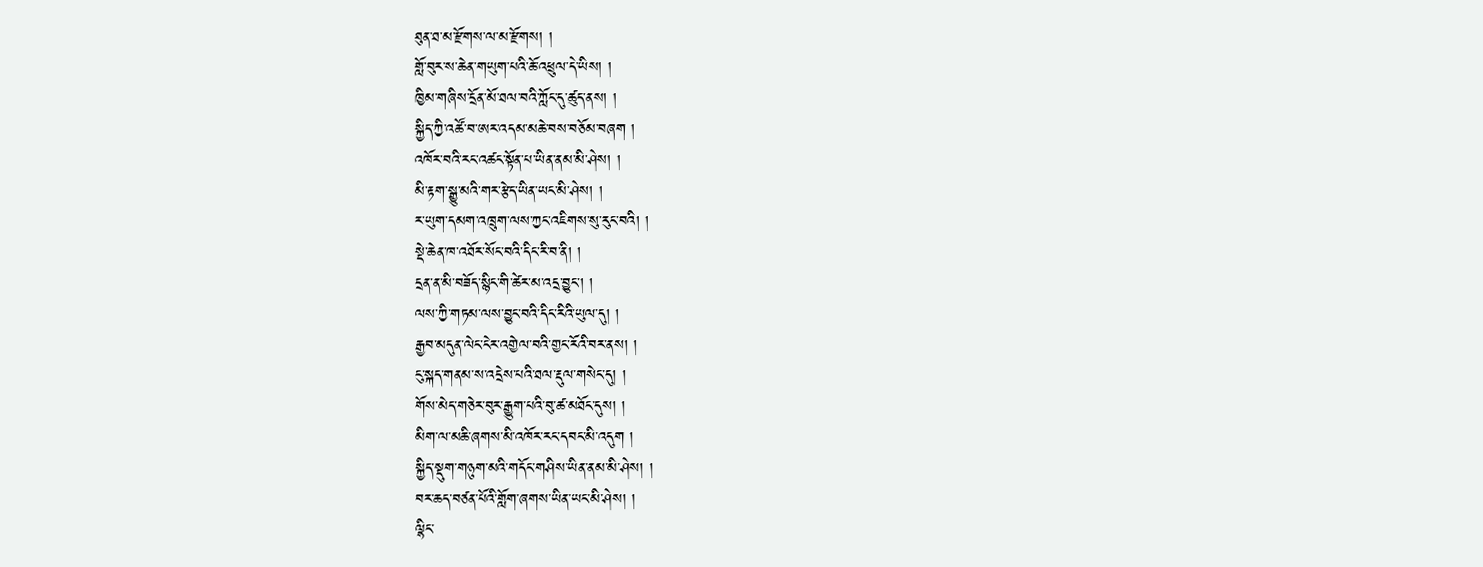ཐུན་ཐ་མ་རྫོགས་ལ་མ་རྫོགས། །
གློ་བུར་ས་ཆེན་གཡུག་པའི་ཆོ་འཕྲུལ་དེ་ཡིས། །
ཁྱིམ་གཞིས་དྲོན་མོ་ཐལ་བའི་ཀློང་དུ་ཚུད་ནས། །
སྐྱིད་ཀྱི་འཚོ་བ་ཨར་འདམ་མཆེ་བས་བཅོམ་བཞག །
འཁོར་བའི་རང་འཚང་སྟོན་པ་ཡིན་ནམ་མི་ཤེས། །
མི་རྟག་སྒྱུ་མའི་གར་རྩེད་ཡིན་ཡང་མི་ཤེས། །
ར་ཡུག་དམག་འཁྲུག་ལས་ཀྱང་འཇིགས་སུ་རུང་བའི། །
སྡེ་ཆེན་ཁ་འཐོར་སོང་བའི་དིང་རི་བ་ནི། །
དྲན་ན་མི་བཟོད་སྙིང་གི་ཚེར་མ་འདྲ་བྱུང་། །
ལས་ཀྱི་གཏམ་ལས་བྱུང་བའི་དིང་རིའི་ཡུལ་དུ། །
རྒྱབ་མདུན་ལེང་ངེར་འགྱེལ་བའི་གྱང་རོའི་བར་ནས། །
ངུ་སྐད་གནམ་ས་འདྲེས་པའི་ཐལ་རྡུལ་གསེང་དུ། །
གོས་མེད་གཅེར་བུར་རྒྱུག་པའི་བུ་ཚ་མཐོང་དུས། །
མིག་ལ་མཆི་ཞགས་མི་འཁོར་རང་དབང་མི་འདུག །
སྐྱིད་སྡུག་གཉུག་མའི་གདོང་གཤིས་ཡིན་ནམ་མི་ཤེས། །
བར་ཆད་བཙན་པོའི་གློག་ཞགས་ཡིན་ཡང་མི་ཤེས། །
ལྷིང་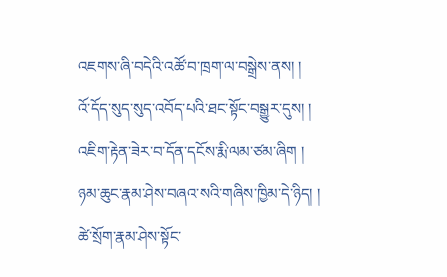འཇགས་ཞི་བདེའི་འཚོ་བ་ཁྲག་ལ་བསྒྲེས་ནས། །
འོ་དོད་སུད་སུད་འབོད་པའི་ཐང་སྟོང་བསྒྱུར་དུས། །
འཇིག་རྟེན་ཟེར་བ་དོན་དངོས་རྨི་ལམ་ཙམ་ཞིག །
ཉམ་ཆུང་རྣམ་ཤེས་བཞའ་སའི་གཞིས་ཁྱིམ་དེ་ཉིད། །
ཚེ་སྲོག་རྣམ་ཤེས་སྟོང་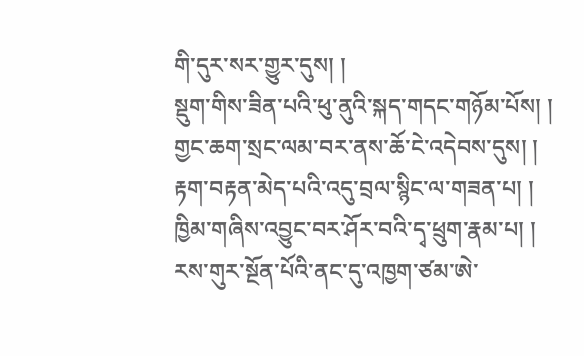གི་དུར་སར་གྱུར་དུས། །
སྡུག་གིས་ཟིན་པའི་ཕུ་ནུའི་སྐད་གདང་གཉོམ་པོས། །
གྱང་ཆག་སྲང་ལམ་བར་ནས་ཆོ་ངེ་འདེབས་དུས། །
རྟག་བརྟན་མེད་པའི་འདུ་བྲལ་སྙིང་ལ་གཟན་པ། །
ཁྱིམ་གཞིས་འབྱུང་བར་ཤོར་བའི་དྭ་ཕྲུག་རྣམ་པ། །
རས་གུར་སྔོན་པོའི་ནང་དུ་འཁྱག་ཙམ་ཨེ་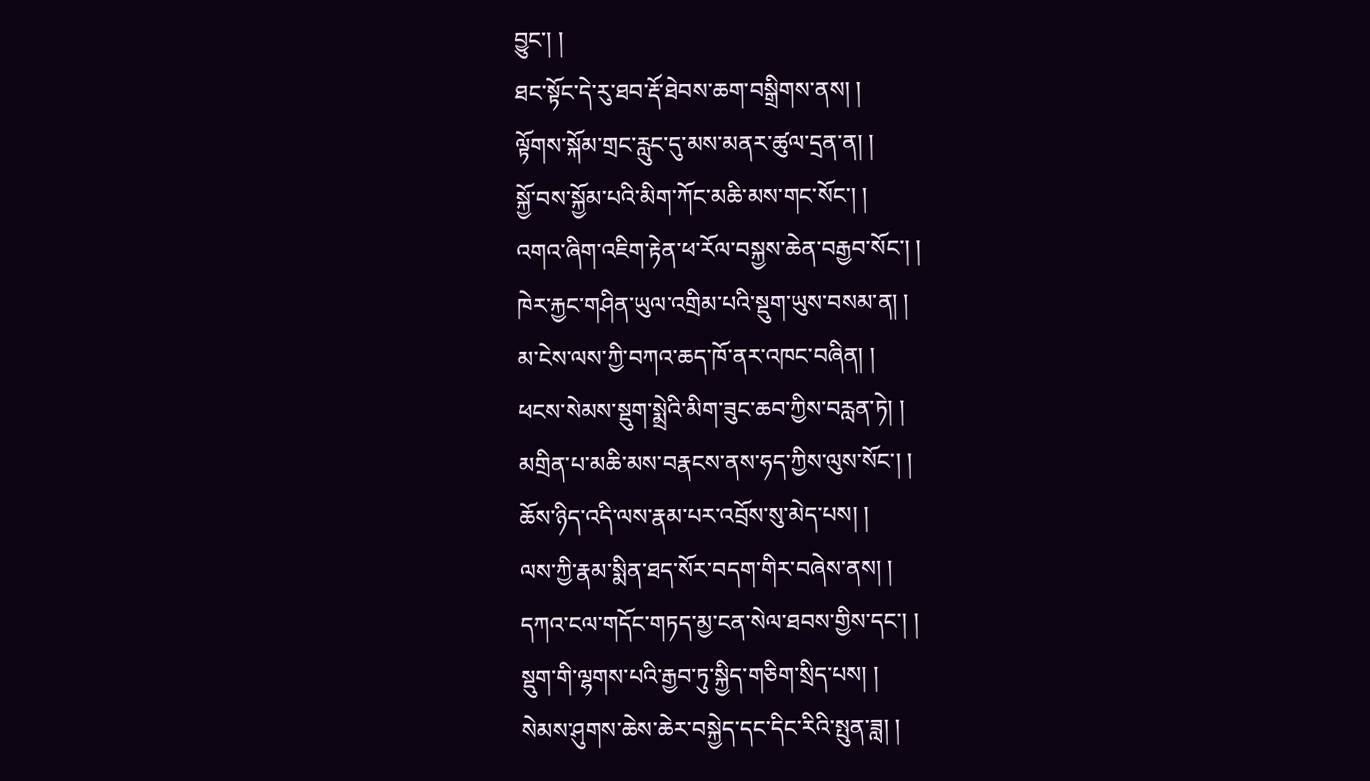བྱུང་། །
ཐང་སྟོང་དེ་རུ་ཐབ་རྡོ་ཐེབས་ཆག་བསྒྲིགས་ནས། །
ལྟོགས་སྐོམ་གྲང་རླུང་དུ་མས་མནར་ཚུལ་དྲན་ན། །
སྐྱོ་བས་སྐྱོམ་པའི་མིག་ཀོང་མཆི་མས་གང་སོང་། །
འགའ་ཞིག་འཇིག་རྟེན་ཕ་རོལ་བསྐྱས་ཆེན་བརྒྱབ་སོང་། །
ཁེར་རྐྱང་གཤིན་ཡུལ་འགྲིམ་པའི་སྡུག་ཡུས་བསམ་ན། །
མ་ངེས་ལས་ཀྱི་བཀའ་ཆད་ཁོ་ནར་འཁང་བཞིན། །
ཕངས་སེམས་སྡུག་སྨྲེའི་མིག་ཟུང་ཆབ་ཀྱིས་བརླན་ཏེ། །
མགྲིན་པ་མཆི་མས་བརྣངས་ནས་ཧད་ཀྱིས་ལུས་སོང་། །
ཆོས་ཉིད་འདི་ལས་རྣམ་པར་འབྲོས་སུ་མེད་པས། །
ལས་ཀྱི་རྣམ་སྨིན་ཐད་སོར་བདག་གིར་བཞེས་ནས། །
དཀའ་ངལ་གདོང་གཏད་མྱ་ངན་སེལ་ཐབས་གྱིས་དང་། །
སྡུག་གི་ལྷགས་པའི་རྒྱབ་ཏུ་སྐྱིད་གཅིག་སྲིད་པས། །
སེམས་ཤུགས་ཆེས་ཆེར་བསྐྱེད་དང་དིང་རིའི་སྤུན་ཟླ། །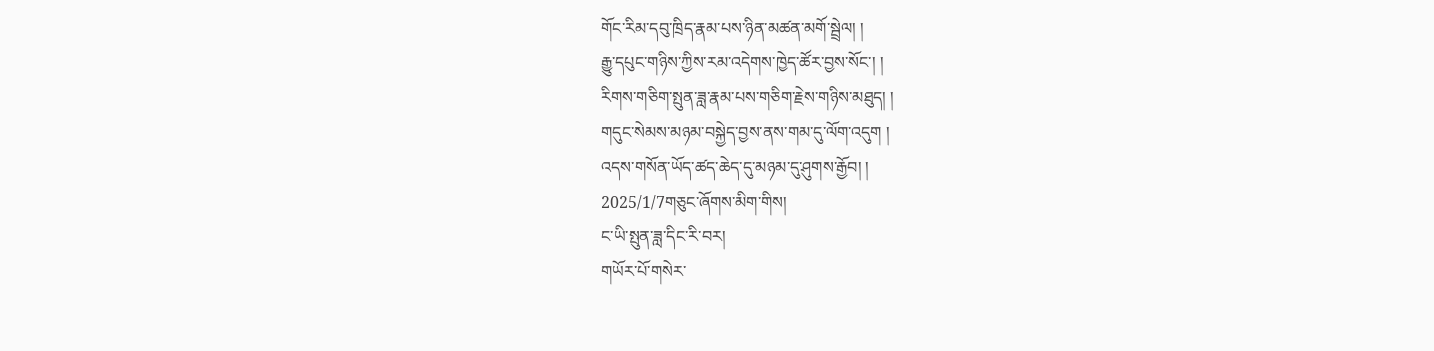གོང་རིམ་དབུ་ཁྲིད་རྣམ་པས་ཉིན་མཚན་མགོ་སྦྲེལ། །
རྒྱུ་དཔུང་གཉིས་ཀྱིས་རམ་འདེགས་ཁྱེད་ཚོར་བྱས་སོང་། །
རིགས་གཅིག་སྤུན་ཟླ་རྣམ་པས་གཅིག་རྗེས་གཉིས་མཐུད། །
གདུང་སེམས་མཉམ་བསྐྱེད་བྱས་ནས་གམ་དུ་ལོག་འདུག །
འདས་གསོན་ཡོད་ཚད་ཆེད་དུ་མཉམ་དུ་ཤུགས་རྒྱོབ། །
2025/1/7གཅུང་ཞོགས་མིག་གིས།
ང་ཡི་སྤུན་ཟླ་དིང་རི་བར།
གཡོར་པོ་གསེར་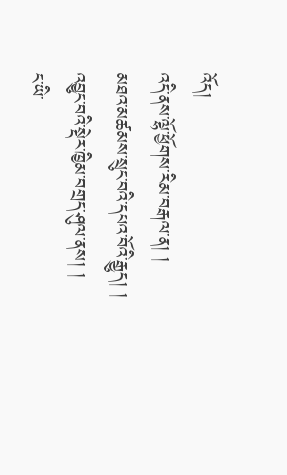འོད།
འདི་ནས་ལྷོ་ཕྱོགས་རིམ་བརྒལ་ན། །
མཐའ་མཚམས་སྲུང་བའི་དཔའ་བོའི་རྒྱུད། །
འབྱུང་བའི་སྡེར་ཁྱིམ་བགྲད་ཤུལ་ནས། །
ང་ཡི་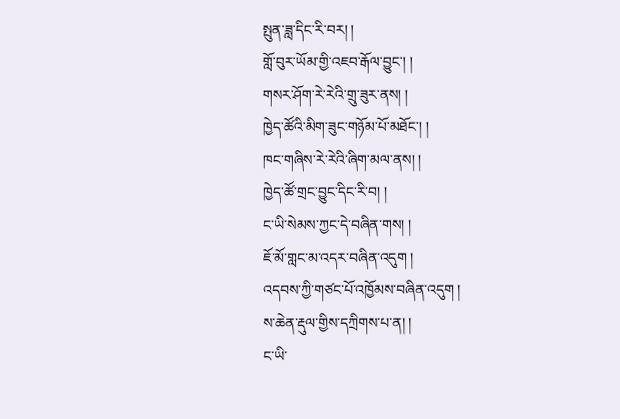སྤུན་ཟླ་དིང་རི་བར། །
གློ་བུར་ཡོམ་གྱི་འཇབ་རྒོལ་བྱུང་། །
གསར་ཤོག་རེ་རེའི་གྲུ་ཟུར་ནས། །
ཁྱེད་ཚོའི་མིག་ཟུང་གཉོམ་པོ་མཐོང་། །
ཁང་གཞིས་རེ་རེའི་ཞིག་མལ་ནས། །
ཁྱེད་ཚོ་གྲང་བྱུང་དིང་རི་བ། །
ང་ཡི་སེམས་ཀྱང་དེ་བཞིན་གས། །
ཇོ་མོ་གླང་མ་འདར་བཞིན་འདུག །
འདབས་ཀྱི་གཙང་པོ་འཁྱོམས་བཞིན་འདུག །
ས་ཆེན་རྡུལ་གྱིས་དཀྲིགས་པ་ན། །
ང་ཡི་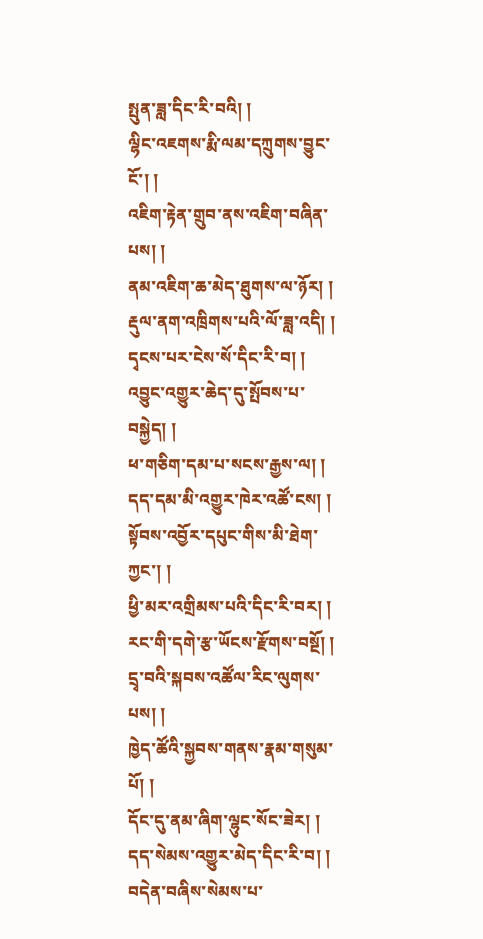སྤུན་ཟླ་དིང་རི་བའི། །
ལྷིང་འཇགས་རྨི་ལམ་དཀྲུགས་བྱུང་ངོ་། །
འཇིག་རྟེན་གྲུབ་ནས་འཇིག་བཞིན་པས། །
ནམ་འཇིག་ཆ་མེད་ཐུགས་ལ་ཉོར། །
རྡུལ་ནག་འཁྲིགས་པའི་ལོ་ཟླ་འདི། །
དྭངས་པར་ངེས་སོ་དིང་རི་བ། །
འབྱུང་འགྱུར་ཆེད་དུ་སྤོབས་པ་བསྐྱེད། །
ཕ་གཅིག་དམ་པ་སངས་རྒྱས་ལ། །
དད་དམ་མི་འགྱུར་ཁེར་འཚོ་ངས། །
སྟོབས་འབྱོར་དཔུང་གིས་མི་ཐེག་ཀྱང་། །
ཕྱི་མར་འགྲིམས་པའི་དིང་རི་བར། །
རང་གི་དགེ་རྩ་ཡོངས་རྫོགས་བསྔོ། །
དྲྭ་བའི་སྐབས་འཚོལ་རིང་ལུགས་པས། །
ཁྱེད་ཚོའི་སྐྱབས་གནས་རྣམ་གསུམ་པོ། །
དོང་དུ་ནམ་ཞིག་ལྷུང་སོང་ཟེར། །
དད་སེམས་འགྱུར་མེད་དིང་རི་བ། །
བདེན་བཞིས་སེམས་པ་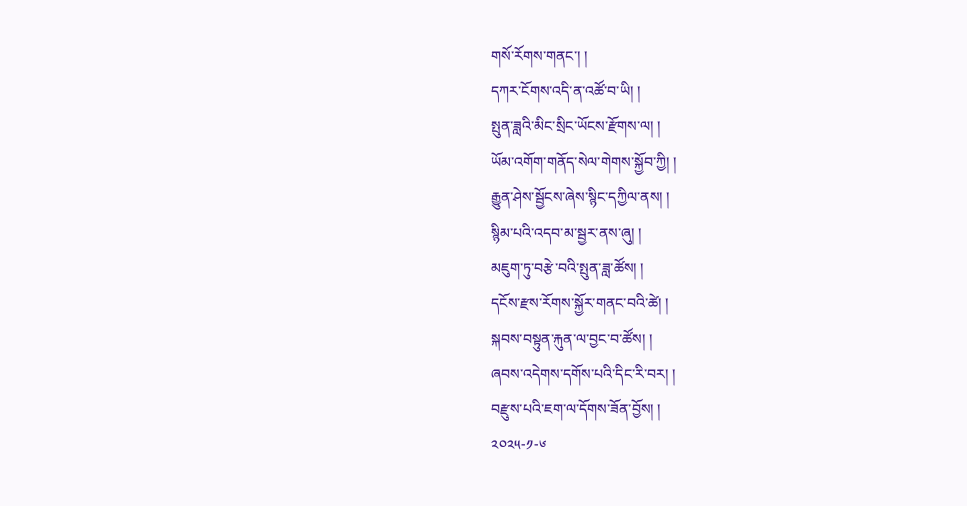གསོ་རོགས་གནང་། །
དཀར་ངོགས་འདི་ན་འཚོ་བ་ཡི། །
སྤུན་ཟླའི་མིང་སྲིང་ཡོངས་རྫོགས་ལ། །
ཡོམ་འགོག་གནོད་སེལ་གེགས་སྐྱོབ་ཀྱི། །
རྒྱུན་ཤེས་སྦྱོངས་ཞེས་སྙིང་དཀྱིལ་ནས། །
སྙིམ་པའི་འདབ་མ་སྦྱར་ནས་ཞུ། །
མཇུག་ཏུ་བརྩེ་བའི་སྤུན་ཟླ་ཚོས། །
དངོས་རྫས་རོགས་སྐྱོར་གནང་བའི་ཚེ། །
སྐབས་བསྟུན་རྐུན་ལ་བྱང་བ་ཚོས། །
ཞབས་འདེགས་དགོས་པའི་དིང་རི་བར། །
བརྫུས་པའི་ཇག་ལ་དོགས་ཟོན་བྱོས། །
༢༠༢༥-༡-༦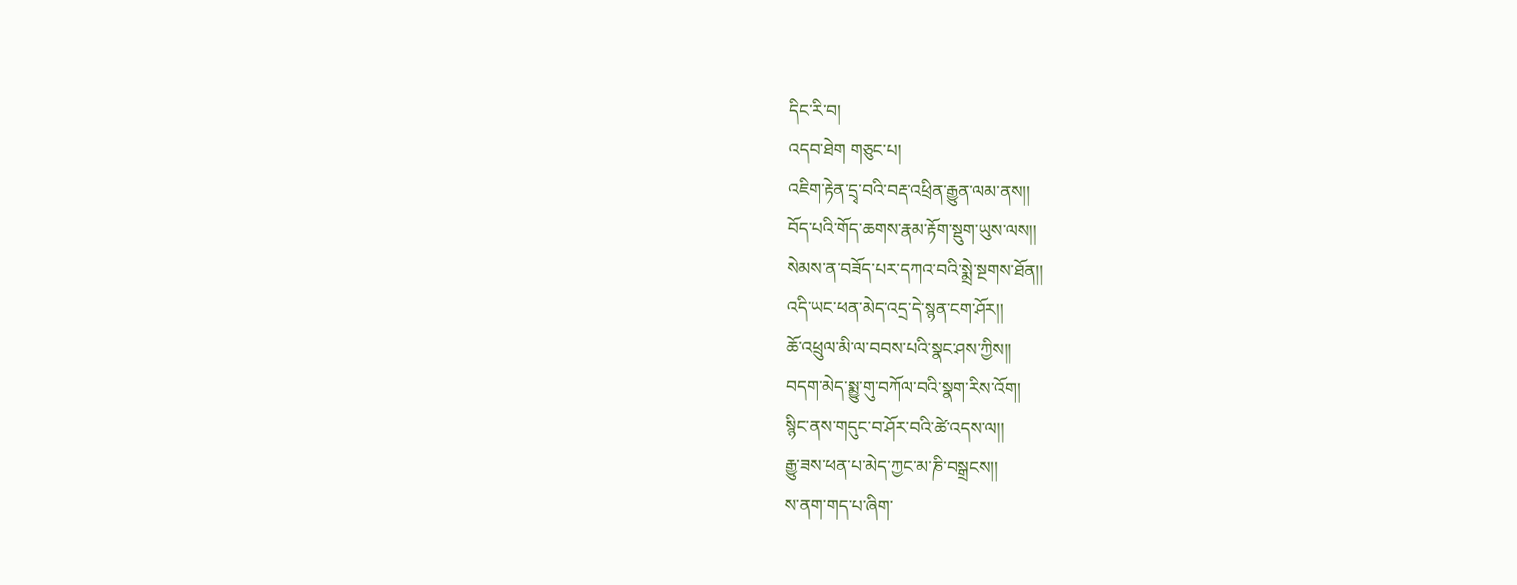དིང་རི་བ།
འདབ་ཐེག གཅུང་པ།
འཇིག་རྟེན་དྲྭ་བའི་བརྡ་འཕྲིན་རྒྱུན་ལམ་ནས།།
བོད་པའི་གོད་ཆགས་རྣམ་རྟོག་སྡུག་ཡུས་ལས།།
སེམས་ན་བཟོད་པར་དཀའ་བའི་སྨྲེ་སྔགས་ཐོན།།
འདི་ཡང་ཕན་མེད་འདྲ་དེ་སྙན་ངག་ཤོར།།
ཆོ་འཕྲུལ་མི་ལ་བབས་པའི་སྣང་ཤས་ཀྱིས།།
བདག་མེད་སྨྱུ་གུ་བཀོལ་བའི་སྣག་རིས་འོག།
སྙིང་ནས་གདུང་བ་ཤོར་བའི་ཚེ་འདས་ལ།།
རྒྱུ་ཟས་ཕན་པ་མེད་ཀྱང་མ་ཎི་བསྒྲངས།།
ས་ནག་གད་པ་ཞིག་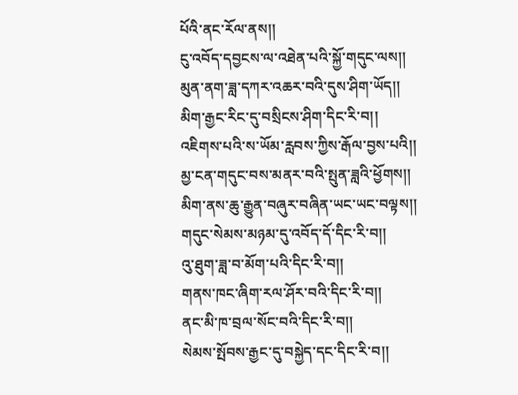པོའི་ནང་རོལ་ནས།།
ངུ་འབོད་དབྱངས་ལ་འཐེན་པའི་སྐྱོ་གདུང་ལས།།
མུན་ནག་ཟླ་དཀར་འཆར་བའི་དུས་ཤིག་ཡོད།།
མིག་རྒྱང་རིང་དུ་བསྲིངས་ཤིག་དིང་རི་བ།།
འཇིགས་པའི་ས་ཡོམ་རླབས་ཀྱིས་རྒོལ་བྱས་པའི།།
མྱ་ངན་གདུང་བས་མནར་བའི་སྤུན་ཟླའི་ཕྱོགས།།
མིག་ནས་ཆུ་རྒྱུན་བཞུར་བཞིན་ཡང་ཡང་བལྟས།།
གདུང་སེམས་མཉམ་དུ་འབོད་དོ་དིང་རི་བ།།
འུ་ཐུག་ཟླ་བ་མོག་པའི་དིང་རི་བ།།
གནས་ཁང་ཞིག་རལ་ཤོར་བའི་དིང་རི་བ།།
ནང་མི་ཁ་བྲལ་སོང་བའི་དིང་རི་བ།།
སེམས་སྤོབས་རྒྱང་དུ་བསྐྱེད་དང་དིང་རི་བ།།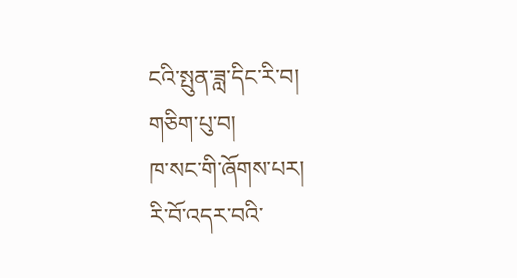ངའི་སྤུན་ཟླ་དིང་རི་བ།
གཅིག་པུ་བ།
ཁ་སང་གི་ཞོགས་པར།
རི་བོ་འདར་བའི་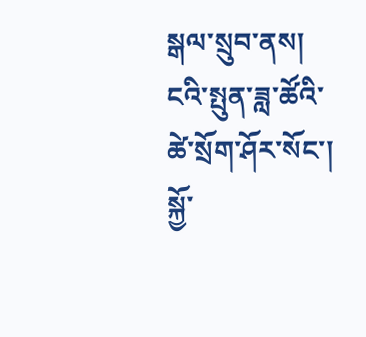སྒལ་སྲུབ་ནས།
ངའི་སྤུན་ཟླ་ཚོའི་ཚེ་སྲོག་ཤོར་སོང་།
སྐྱོ་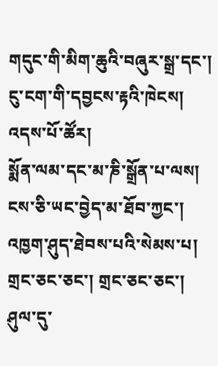གདུང་གི་མིག་ཆུའི་བཞུར་སྒྲ་དང་།
ངུ་ངག་གི་དབྱངས་རྟའི་ཁེངས།
འདས་པོ་ཚོར།
སྨོན་ལམ་དང་མ་ཎི་སྒྲོན་པ་ལས།
ངས་ཅི་ཡང་བྱེད་མ་ཐོབ་ཀྱང་།
འཁྱག་ཤུད་ཐེབས་པའི་སེམས་པ།
གྲང་ཅང་ཅང་། གྲང་ཅང་ཅང་།
ཤུལ་དུ་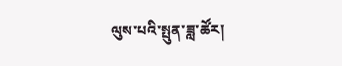ལུས་པའི་སྤུན་ཟླ་ཚོར།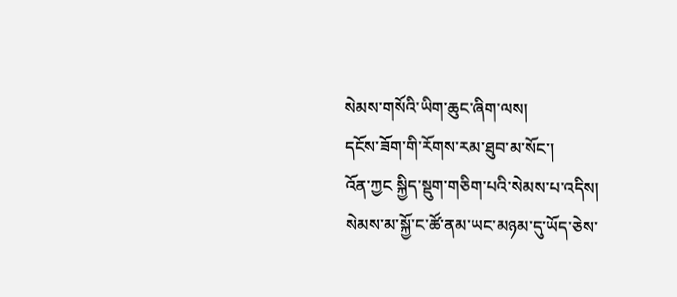སེམས་གསོའི་ཡིག་ཆུང་ཞིག་ལས།
དངོས་ཟོག་གི་རོགས་རམ་ཐུབ་མ་སོང་།
འོན་ཀྱང སྐྱིད་སྡུག་གཅིག་པའི་སེམས་པ་འདིས།
སེམས་མ་སྐྱོ་ང་ཚོ་ནམ་ཡང་མཉམ་དུ་ཡོད་ཅེས་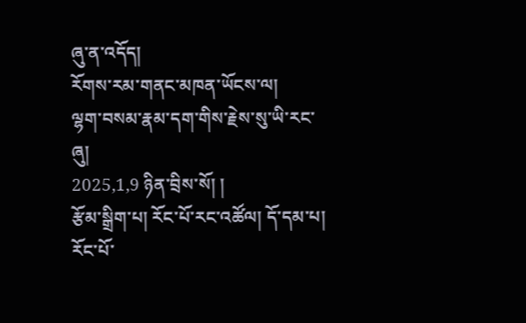ཞུ་ན་འདོད།
རོགས་རམ་གནང་མཁན་ཡོངས་ལ།
ལྷག་བསམ་རྣམ་དག་གིས་རྗེས་སུ་ཡི་རང་ཞུ།
2025,1,9 ཉིན་བྲིས་སོ། །
རྩོམ་སྒྲིག་པ། རོང་པོ་རང་འཚོལ། དོ་དམ་པ། རོང་པོ་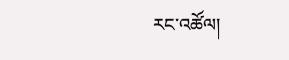རང་འཚོལ།